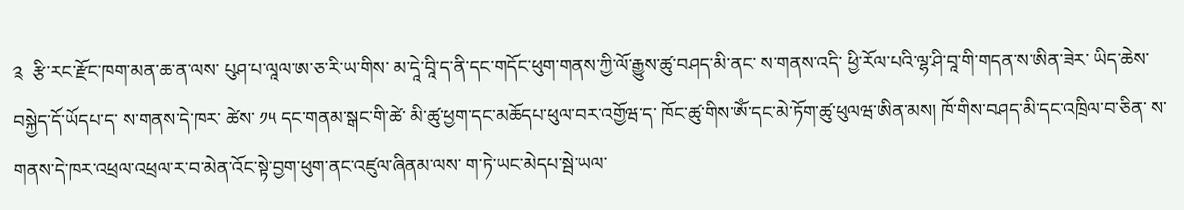༉  རྩི་རང་རྫོང་ཁག་མན་ཆ་ན་ལས་ པུཤ་པ་ལཱལ་ཨ་ཅ་རི་ཡ་གིས་ མ་དཱེ་བཱི་ད་ནི་དང་གདོང་ཕུག་གནས་ཀྱི་ལོ་རྒྱུས་ཚུ་བཤད་མི་ནང་ ས་གནས་འདི་ ཕྱི་རོལ་པའི་ལྷ་ཤི་བཱ་གི་གདན་ས་ཨིན་ཟེར་ ཡིད་ཆེས་བསྐྱེད་དོ་ཡོདཔ་ད་ ས་གནས་དེ་ཁར་ ཚེས་ ༡༥ དང་གནམ་སྒང་གི་ཚེ་ མི་ཚུ་ཕྱག་དང་མཆོདཔ་ཕུལ་བར་འགྱོཝ་ད་ ཁོང་ཚུ་གིས་ཨོཾ་དང་མེ་ཏོག་ཚུ་ཕུལཝ་ཨིན་མས། ཁོ་གིས་བཤད་མི་དང་འཁྲིལ་བ་ཅིན་ ས་གནས་དེ་ཁར་འཕྲལ་འཕྲལ་ར་བ་མེན་འོང་སྟེ་བྱག་ཕུག་ནང་འཛུལ་ཞིནམ་ལས་ ག་ཏེ་ཡང་མེདཔ་སྦེ་ཡལ་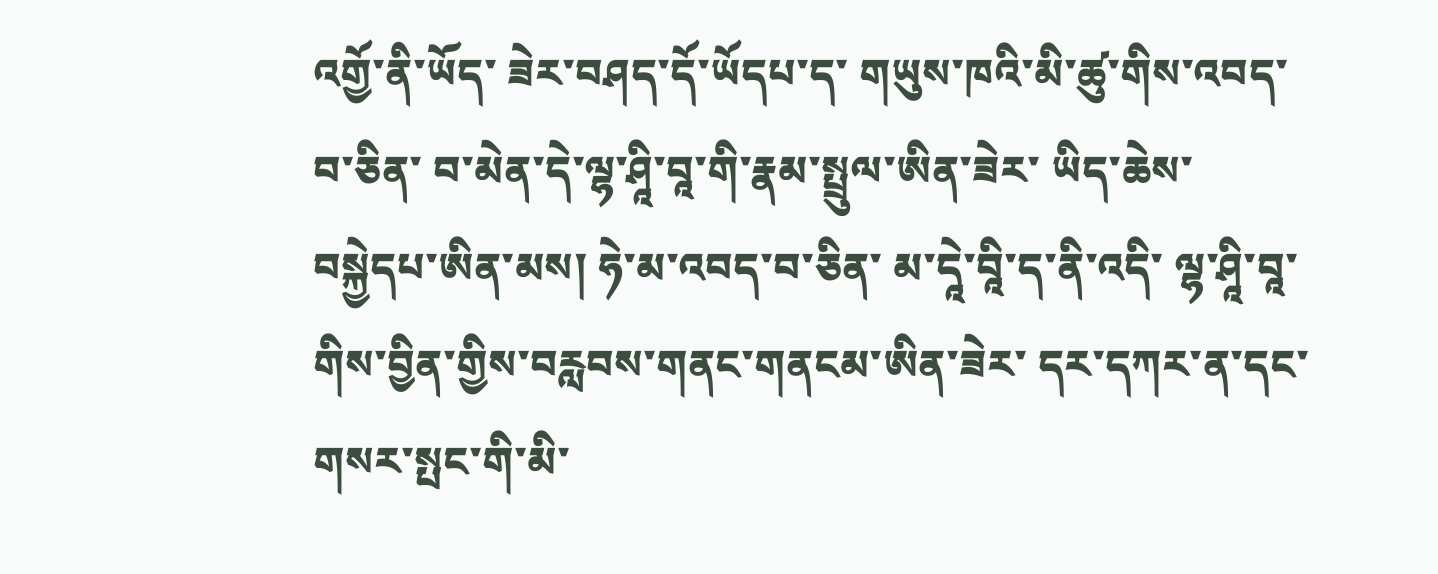འགྱོ་ནི་ཡོད་ ཟེར་བཤད་དོ་ཡོདཔ་ད་ གཡུས་ཁའི་མི་ཚུ་གིས་འབད་བ་ཅིན་ བ་མེན་དེ་ལྷ་ཤཱི་བཱ་གི་རྣམ་སྤྲུལ་ཨིན་ཟེར་ ཡིད་ཆེས་བསྐྱེདཔ་ཨིན་མས། ཧེ་མ་འབད་བ་ཅིན་ མ་དཱེ་བཱི་ད་ནི་འདི་ ལྷ་ཤཱི་བཱ་གིས་བྱིན་གྱིས་བརླབས་གནང་གནངམ་ཨིན་ཟེར་ དར་དཀར་ན་དང་གསར་སྤང་གི་མི་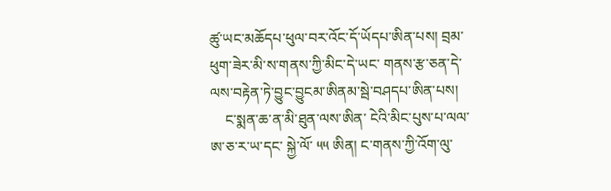ཚུ་ཡང་མཆོདཔ་ཕུལ་བར་འོང་དོ་ཡོདཔ་ཨིན་པས། བྲམ་ཕུག་ཟེར་མི་ས་གནས་ཀྱི་མིང་དེ་ཡང་ གནས་རྩ་ཅན་དེ་ལས་བརྟེན་ཏེ་བྱུང་བྱུངམ་ཨིནམ་སྦེ་བཤདཔ་ཨིན་པས།
    ང་སྨན་ཆ་ན་མི་ཐུན་ལས་ཨིན་ ངེའི་མིང་པུས་པ་ལལ་ཨ་ཅ་ར་ཡ་དང་ སྐྱེ་ལོ་ ༥༥ ཨིན། ང་གནས་ཀྱི་འོག་ལུ་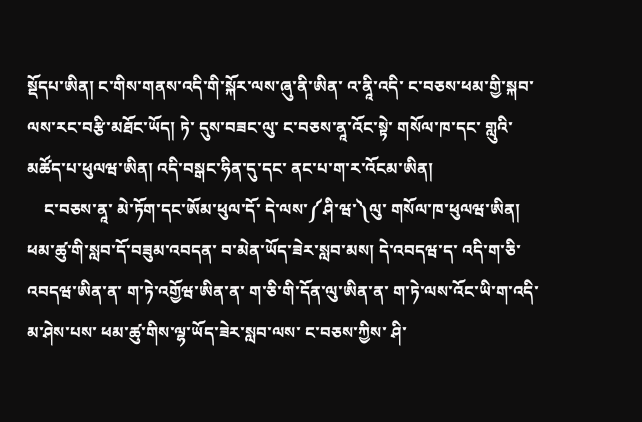སྡོདཔ་ཨིན། ང་གིས་གནས་འདི་གི་སྐོར་ལས་ཞུ་ནི་ཨིན་ འ་ནཱི་འདི་ ང་བཅས་ཕམ་གྱི་སྐབ་ལས་རང་བརྩི་མཐོང་ཡོད། ཏེ་ དུས་བཟང་ལུ་ ང་བཅས་ནཱ་འོང་སྟེ་ གསོལ་ཁ་དང་ གླུའི་མཚོད་པ་ཕུལཝ་ཨིན། འདི་བསྒང་ཧིན་དུ་དང་ ནང་པ་ག་ར་འོངམ་ཨིན།
    ང་བཅས་ནཱ་ མེ་ཏོག་དང་ཨོམ་ཕུལ་དོ་ དེ་ལས་༼ཤི་ཝ་༽ལུ་ གསོལ་ཁ་ཕུལཝ་ཨིན། ཕམ་ཚུ་གི་སླབ་དོ་བཟུམ་འབདན་ བ་མེན་ཡོད་ཟེར་སླབ་མས། དེ་འབདཝ་ད་ འདི་ག་ཅི་འབདཝ་ཨིན་ན་ ག་ཏེ་འགྱོཝ་ཨིན་ན་ ག་ཅི་གི་དོན་ལུ་ཨིན་ན་ ག་ཏེ་ལས་འོང་ཡི་ག་འདི་མ་ཤེས་པས་ ཕམ་ཚུ་གིས་ལྷ་ཡོད་ཟེར་སླབ་ལས་ ང་བཅས་ཀྱིས་ ཤི་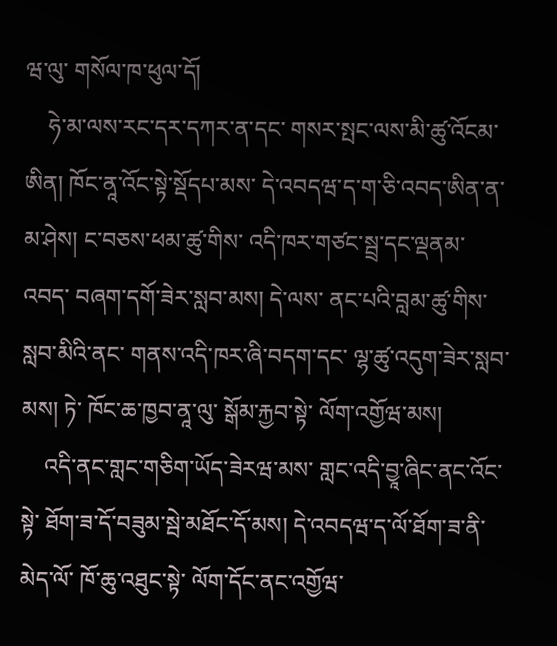ཝ་ལུ་ གསོལ་ཁ་ཕུལ་དོ།
    ཧེ་མ་ལས་རང་དར་དཀར་ན་དང་ གསར་སྤང་ལས་མི་ཚུ་འོངམ་ཨིན། ཁོང་ནཱ་འོང་སྟེ་སྡོདཔ་མས་ དེ་འབདཝ་ད་ག་ཅི་འབད་ཨིན་ན་མ་ཤེས། ང་བཅས་ཕམ་ཚུ་གིས་ འདི་ཁར་གཙང་སྦྲ་དང་ལྡནམ་འབད་ བཞག་དགོ་ཟེར་སླབ་མས། དེ་ལས་ ནང་པའི་བླམ་ཚུ་གིས་ སླབ་མིའི་ནང་ གནས་འདི་ཁར་ཞི་བདག་དང་ ལྷ་ཚུ་འདུག་ཟེར་སླབ་མས། ཏེ་ ཁོང་ཆ་ཁྱབ་ནཱ་ལུ་ སྒོམ་རྐྱབ་སྟེ་ ལོག་འགྱོཝ་མས།
    འདི་ནང་གླང་གཅིག་ཡོད་ཟེརཝ་མས་ གླང་འདི་བྱཱ་ཞིང་ནང་འོང་སྟེ་ ཐོག་ཟ་དོ་བཟུམ་སྦེ་མཐོང་དོ་མས། དེ་འབདཝ་ད་ལོ་ཐོག་ཟ་ནི་མེད་ལོ་ ཁོ་ཆུ་འཐུང་སྟེ་ ལོག་དོང་ནང་འགྱོཝ་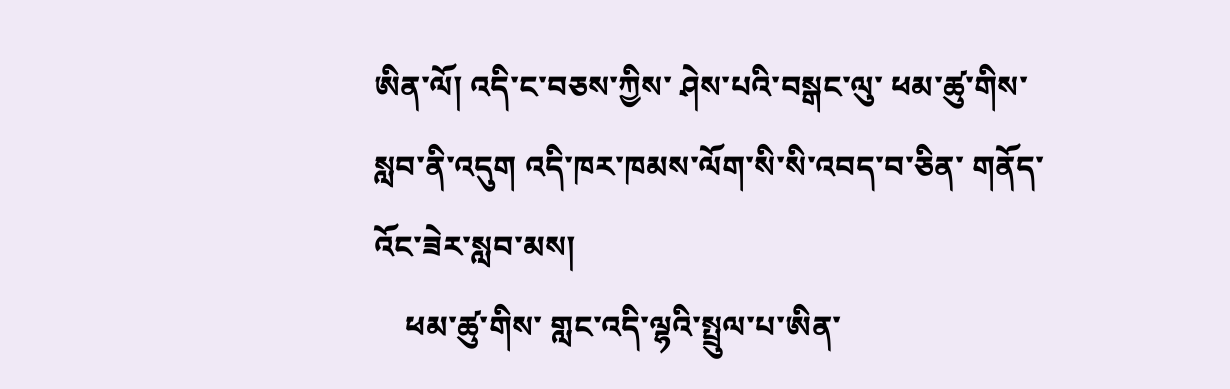ཨིན་ལོ། འདི་ང་བཅས་ཀྱིས་ ཤེས་པའི་བསྒང་ལུ་ ཕམ་ཚུ་གིས་སླབ་ནི་འདུག འདི་ཁར་ཁམས་ལོག་སི་སི་འབད་བ་ཅིན་ གནོད་འོང་ཟེར་སླབ་མས།
    ཕམ་ཚུ་གིས་ གླང་འདི་ལྷའི་སྤྲུལ་པ་ཨིན་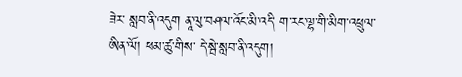ཟེར་ སླབ་ནི་འདུག ནཱ་ལུ་བཤལ་འོང་མི་འདི་ ག་རང་ལྷ་གི་མིག་འཕྲུལ་ཨིན་ལོ། ཕམ་ཚུ་གིས་ དེ་སྦེ་སླབ་ནི་འདུག།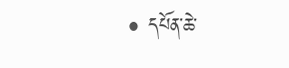• དཔོན་ཆེ་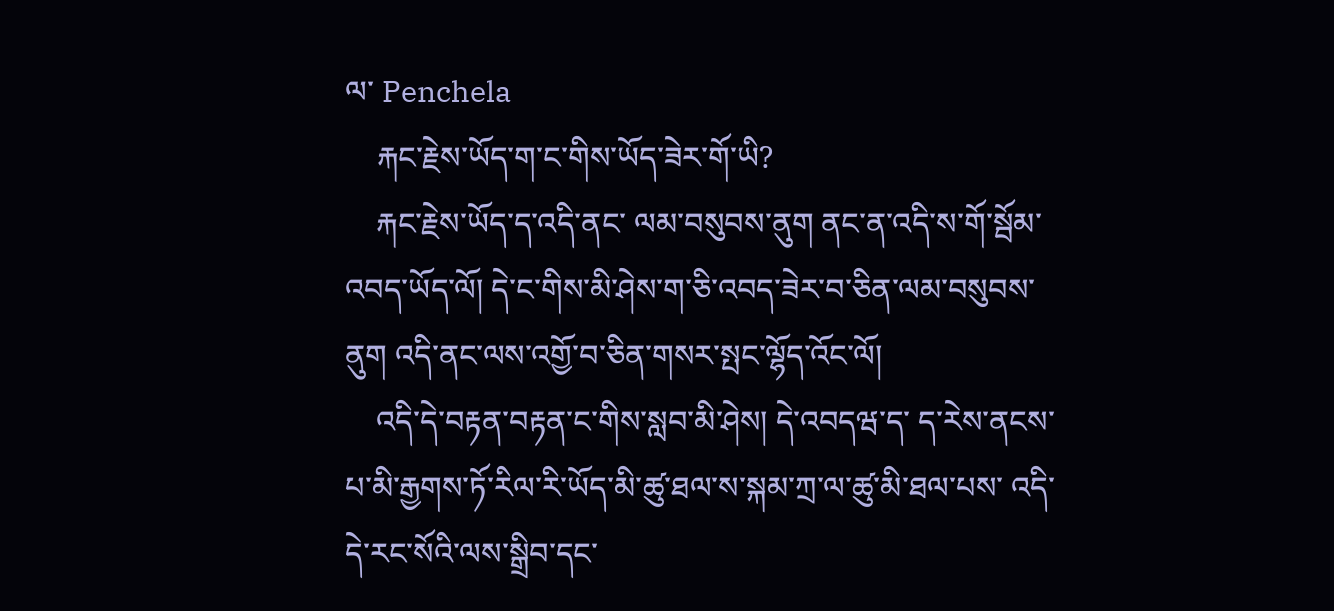ལ་ Penchela
    རྐང་རྗེས་ཡོད་ག་ང་གིས་ཡོད་ཟེར་གོ་ཡི?
    རྐང་རྗེས་ཡོད་ད་འདི་ནང་ ལམ་བསུབས་ནུག ནང་ན་འདི་ས་གོ་སྦོམ་འབད་ཡོད་ལོ། དེ་ང་གིས་མི་ཤེས་ག་ཅི་འབད་ཟེར་བ་ཅིན་ལམ་བསུབས་ནུག འདི་ནང་ལས་འགྱོ་བ་ཅིན་གསར་སྤང་ལྷོད་འོང་ལོ།
    འདི་དེ་བརྟན་བརྟན་ང་གིས་སླབ་མི་ཤེས། དེ་འབདཝ་ད་ ད་རེས་ནངས་པ་མི་རྒྱགས་ཏོ་རིལ་རི་ཡོད་མི་ཚུ་ཐལ་ས་སྐམ་ཀྲ་ལ་ཚུ་མི་ཐལ་པས་ འདི་དེ་རང་སོའི་ལས་སྒྲིབ་དང་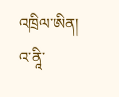འཁྲིལ་ཨིན། འ་ནཱི་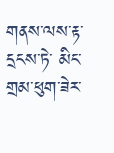གནས་ལས་རྟ་དྲངས་ཏེ་ མིང་གྲམ་ཕུག་ཟེར་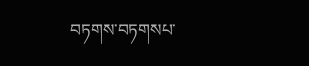བཏགས་བཏགསཔ་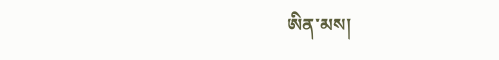ཨིན་མས།